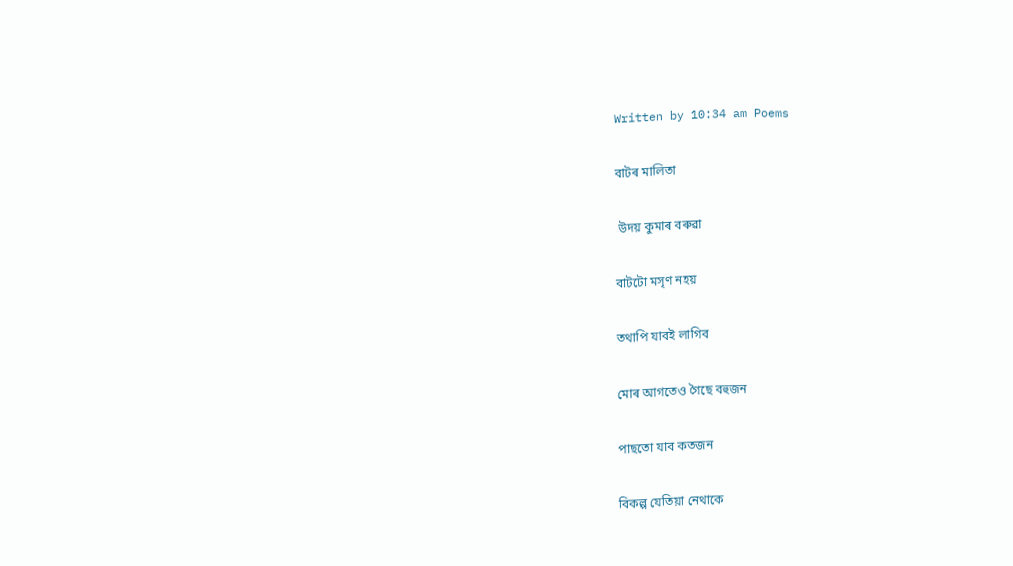Written by 10:34 am Poems

বাটৰ মালিতা

 উদয় কুমাৰ বৰুৱা

বাটটো মসৃণ নহয়

তথাপি যাবই লাগিব

মোৰ আগতেও গৈছে বহুজন

পাছতো যাব কতজন

বিকল্প যেতিয়া নেথাকে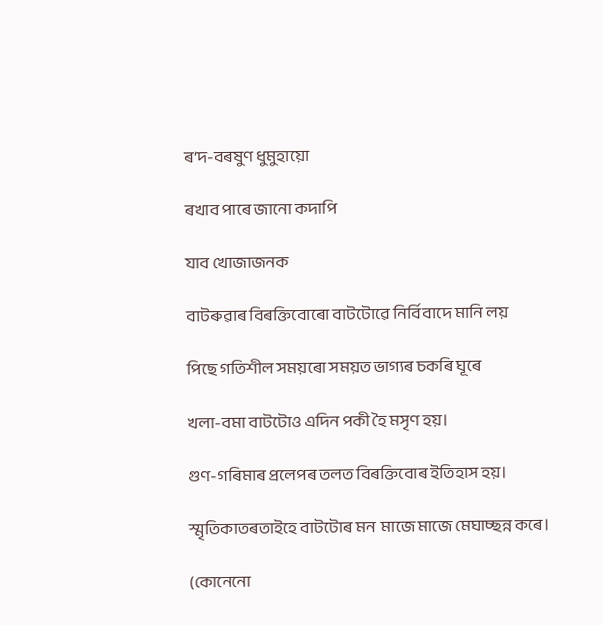ৰ’দ-বৰষুণ ধুমুহায়ো

ৰখাব পাৰে জানো কদাপি

যাব খোজাজনক

বাটৰুৱাৰ বিৰক্তিবোৰো বাটটোৱে নিৰ্বিবাদে মানি লয়

পিছে গতিশীল সময়ৰো সময়ত ভাগ্যৰ চকৰি ঘূৰে

খলা-বমা বাটটোও এদিন পকী হৈ মসৃণ হয়।

গুণ-গৰিমাৰ প্ৰলেপৰ তলত বিৰক্তিবোৰ ইতিহাস হয়।

স্মৃতিকাতৰতাইহে বাটটোৰ মন  মাজে মাজে মেঘাচ্ছন্ন কৰে।

(কোনেনো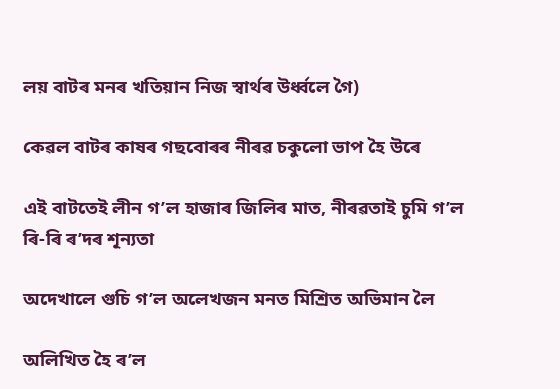লয় বাটৰ মনৰ খতিয়ান নিজ স্বাৰ্থৰ উৰ্ধ্বলে গৈ)

কেৱল বাটৰ কাষৰ গছবোৰৰ নীৰৱ চকুলো ভাপ হৈ উৰে

এই বাটতেই লীন গ’ল হাজাৰ জিলিৰ মাত, নীৰৱতাই চুমি গ’ল ৰি-ৰি ৰ’দৰ শূন্যতা

অদেখালে গুচি গ’ল অলেখজন মনত মিশ্ৰিত অভিমান লৈ

অলিখিত হৈ ৰ’ল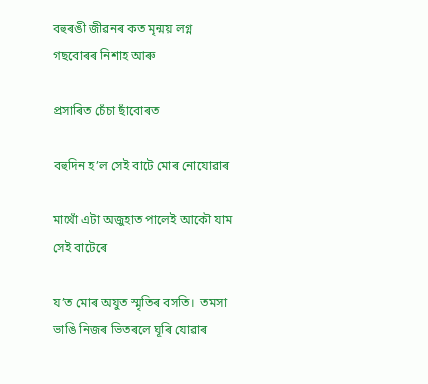বহুৰঙী জীৱনৰ কত মৃন্ময় লগ্ন গছবোৰৰ নিশাহ আৰু

প্ৰসাৰিত চেঁচা ছাঁবোৰত

বহুদিন হ’ল সেই বাটে মোৰ নোযোৱাৰ

মাথোঁ এটা অজুহাত পালেই আকৌ যাম সেই বাটেৰে

য’ত মোৰ অযুত স্মৃতিৰ বসতি।  তমসা ভাঙি নিজৰ ভিতৰলে ঘূৰি যোৱাৰ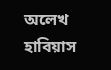অলেখ হাবিয়াস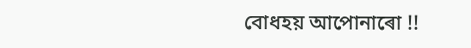বোধহয় আপোনাৰো !!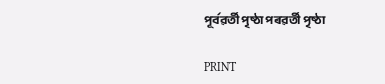পূৰ্বৱৰ্তী পৃষ্ঠা পৰৱৰ্তী পৃষ্ঠা

PRINT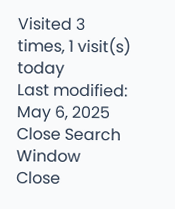Visited 3 times, 1 visit(s) today
Last modified: May 6, 2025
Close Search Window
Close